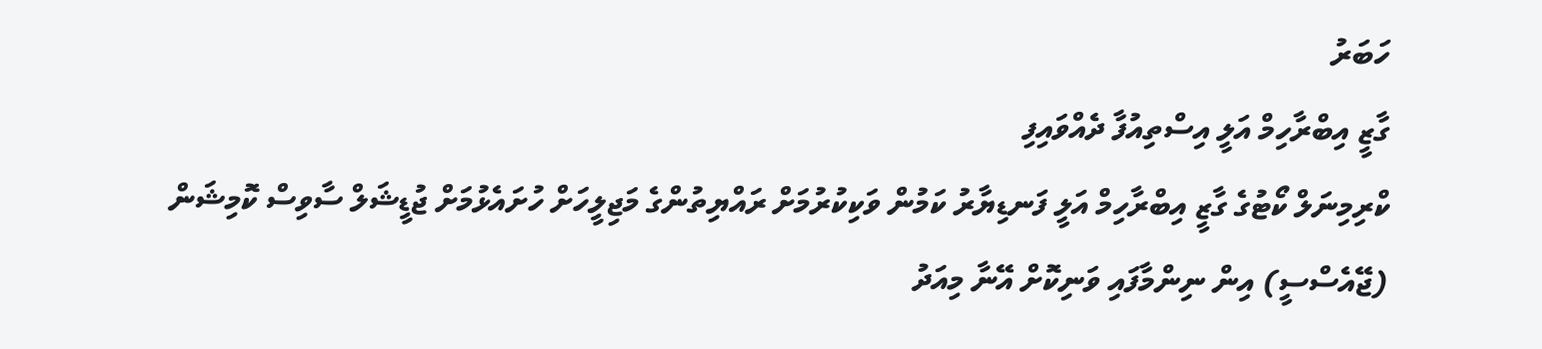ހަބަރު
ގާޒީ އިބްރާހިމް އަލީ އިސްތިއުފާ ދެއްވައިފި
ކްރިމިނަލް ކޯޓުގެ ގާޒީ އިބްރާހިމް އަލީ ފަނޑިޔާރު ކަމުން ވަކިކުރުމަށް ރައްޔިތުންގެ މަޖިލީހަށް ހުށައެޅުމަށް ޖުޑީޝަލް ސާވިސް ކޮމިޝަން (ޖޭއެސްސީ) އިން ނިންމާފައި ވަނިކޮށް އޭނާ މިއަދު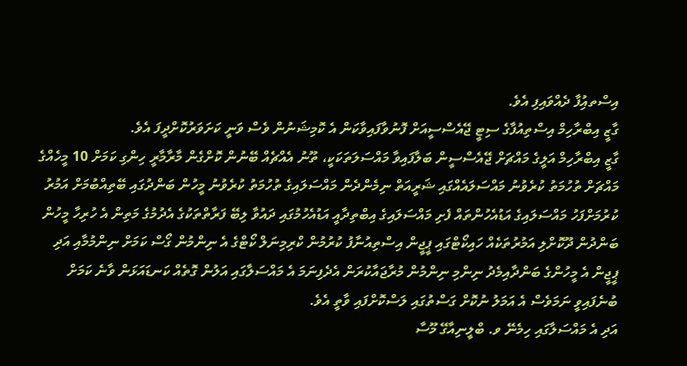އިސްތއިުފާ ދެއްވައިފި އެވެ.
ގާޒީ އިބްރާހިމް އިސްތިއުފާގެ ސިޓީ ޖޭއެސްސީއަށް ފޮނުވާފައިވާކަން އެ ކޮމިޝަނުން ވެސް ވަނީ ކަށަވަރުކޮށްދީފަ އެވެ.
ގާޒީ އިބްރާހިމް އަލީގެ މައްޗަށް ޖޭއެސްސީން ބަލާފައިވާ މައްސަލަތަކަކީ، ތޫނު އެއްޗެއް ބޭނުން ކޮށްގެން މާރާމާރީ ހިންގި ކަމަށް 10 މީހެއްގެ މައްޗަށް ތުހުމަތު ކުރެވުނު މައްސަލައެއްގައި ޝަރީއަތް ނިމެންދެން މައްސަލައިގެ ތުހުމަތު ކުރެވުނު މީހުން ބަންދުގައި ބޭތިއްބުމަށް އަމުރު ކުރުމަށްފަހު މައްސަލައިގެ އަޑުއެހުންތައް ފެށި މައްސަލައިގެ އިބްތިދާއީ އަޑުއެހުމުގައި ދައުވާ ލިބޭ ފަރާތްތަކުގެ އެދުމުގެ މަތިން އެ ހުރިހާ މީހުން ބަންދުން ދޫކޮށްލި އަމުރުތަކެއް ހައިކޯޓްގައި ޕީޖީން އިސްތިއުނާފު ކުރުމުން ކްރިމިނަލް ކޯޓްގެ އެ ނިންމުން ގޯސް ކަމަށް ނިންމުމާއި އަދި ޕީޖީން އެ މީހުންގެ ބަންދާއިމެދު ނިންމި ނިންމުން މުރާޖައާކުރަން އެދެފިނަމަ އެ މައްސަލާގައި އަލުން ގޮތެއް ކަނޑައަޅަން ވާނެ ކަމަށް ބުނެފައިވީ ނަމަވެސް އެ އަމަލު ނުކޮށް ގަސްތުގައި ލަސްކޮށްފައި ވާތީ އެވެ.
އަދި އެ މައްސަލާގައި ހިމެނޭ ވ. ބްލީނިއާގޭ މޫސާ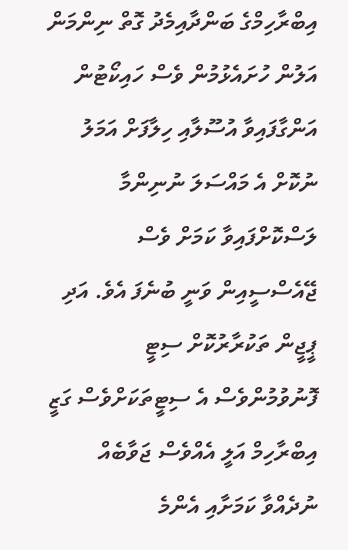އިބްރާހިމްގެ ބަންދާއިމެދު ގޮތް ނިންމަން އަލުން ހުށައެޅުމުން ވެސް ހައިކޯޓުން އަންގާފައިވާ އުސޫލާއި ހިލާފަށް އަމަލު ނުކޮށް އެ މައްސަލަ ނުނިންމާ ލަސްކޮށްފައިވާ ކަމަށް ވެސް ޖޭއެސްސީއިން ވަނީ ބުނެފަ އެވެ. އަދި ޕީޖީން ތަކުރާރުކޮށް ސިޓީ ފޮނުވުމުންވެސް އެ ސިޓީތަކަށްވެސް ގަޒީ އިބްރާހިމް އަލީ އެއްވެސް ޖަވާބެއް ނުދެއްވާ ކަމަށާއި އެންމެ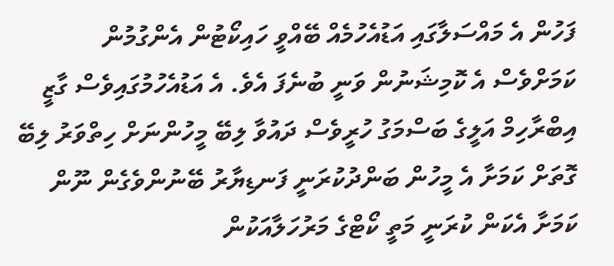ފަހުން އެ މައްސަލާގައި އަޑުއެހުމެއް ބޭއްވީ ހައިކޯޓުން އެންގުމުން ކަމަށްވެސް އެ ކޮމިޝަނުން ވަނީ ބުނެފަ އެވެ. އެ އަޑުއެހުމުގައިވެސް ގާޒީ އިބްރާހިމް އަލީގެ ބަސްމަގު ހުރީވެސް ދައުވާ ލިބޭ މީހުންނަށް ހިތްވަރު ލިބޭ ގޮތަށް ކަމަށާ އެ މީހުން ބަންދުކުރަނީ ފަނޑިޔާރު ބޭނުންވެގެން ނޫން ކަމަށާ އެކަން ކުރަނީ މަތީ ކޯޓްގެ މަރުހަލާއަކުން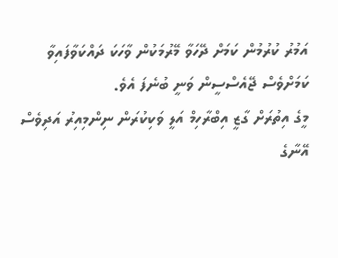އަމުރު ކުރުމުން ކަމަށް ދޭހަވާ މޭރުމަކުން ވާހަކަ ދައްކަވާފައިވާ ކަމަށްވެސް ޖޭއެސްސީން ވަނީ ބުނެފަ އެވެ.
މީގެ އިތުރަށް ގާޒީ އިބްރާހިމް އަލީ ވަކިކުރަން ނިންމިއިރު އަދިވެސް އޭނާގެ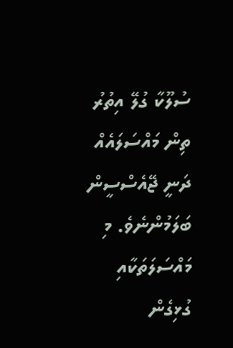ސުލޫކާ ގުލޭ އިތުރު ތިން މައްސަލައެއް ދަނީ ޖޭއެސްސީން ބަލަމުންނެވެ. މި މައްސަލަތަކާއި ގުޅިގެން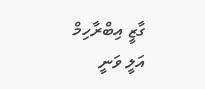ގާޒީ އިބްރާހިމް އަލީ ވަނީ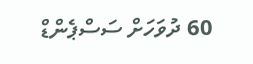60 ދުވަހަށް ސަސްޕެންޑް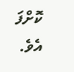ކޮށްފަ އެވެ.